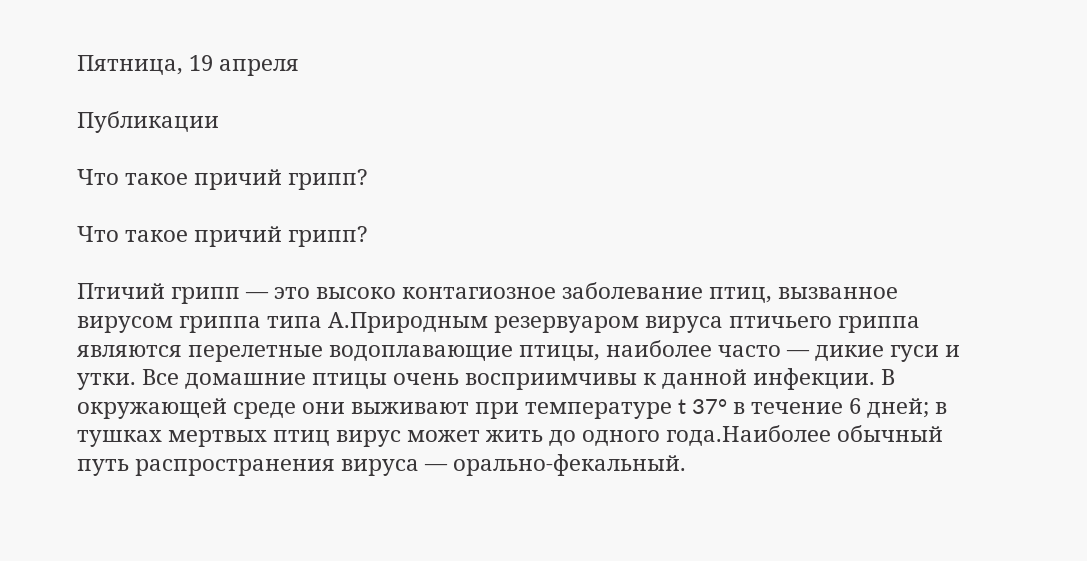Пятница, 19 апреля

Публикации

Что такое причий грипп?

Что такое причий грипп?

Птичий грипп — это высоко контагиозное заболевание птиц, вызванное вирусом гриппа типа А.Природным резервуаром вируса птичьего гриппа являются перелетные водоплавающие птицы, наиболее часто — дикие гуси и утки. Все домашние птицы очень восприимчивы к данной инфекции. В окружающей среде они выживают при температуре t 37° в течение 6 дней; в тушках мертвых птиц вирус может жить до одного года.Наиболее обычный путь распространения вируса — орально-фекальный.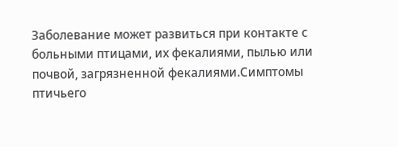Заболевание может развиться при контакте с больными птицами, их фекалиями, пылью или почвой, загрязненной фекалиями.Симптомы птичьего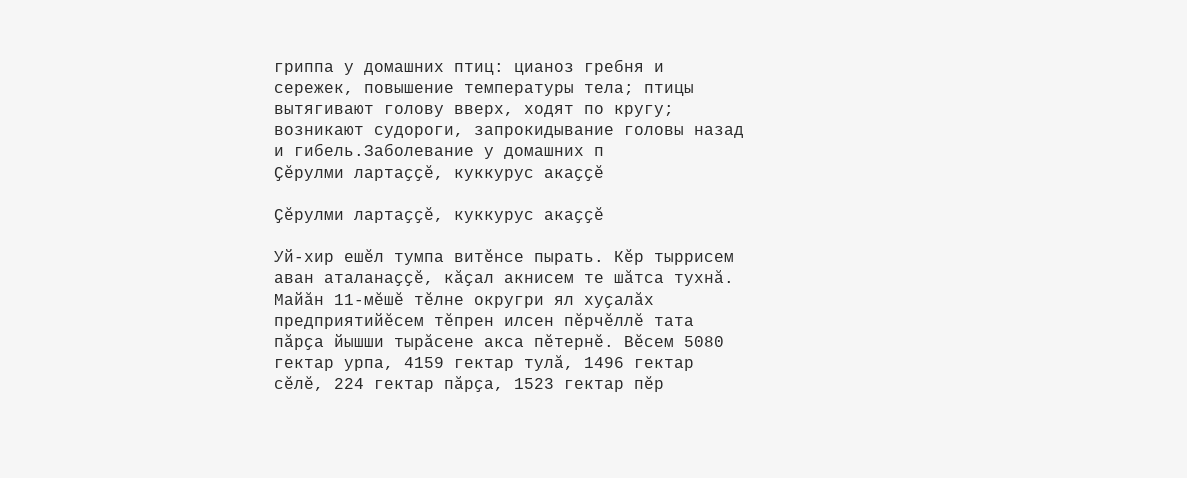гриппа у домашних птиц: цианоз гребня и сережек, повышение температуры тела; птицы вытягивают голову вверх, ходят по кругу; возникают судороги, запрокидывание головы назад и гибель.Заболевание у домашних п
Ҫӗрулми лартаҫҫӗ, куккурус акаҫҫӗ

Ҫӗрулми лартаҫҫӗ, куккурус акаҫҫӗ

Уй-хир ешӗл тумпа витӗнсе пырать. Кӗр тыррисем аван аталанаҫҫӗ, кӑҫал акнисем те шӑтса тухнӑ. Майӑн 11-мӗшӗ тӗлне округри ял хуҫалӑх предприятийӗсем тӗпрен илсен пӗрчӗллӗ тата пӑрҫа йышши тырӑсене акса пӗтернӗ. Вӗсем 5080 гектар урпа, 4159 гектар тулӑ, 1496 гектар сӗлӗ, 224 гектар пӑрҫа, 1523 гектар пӗр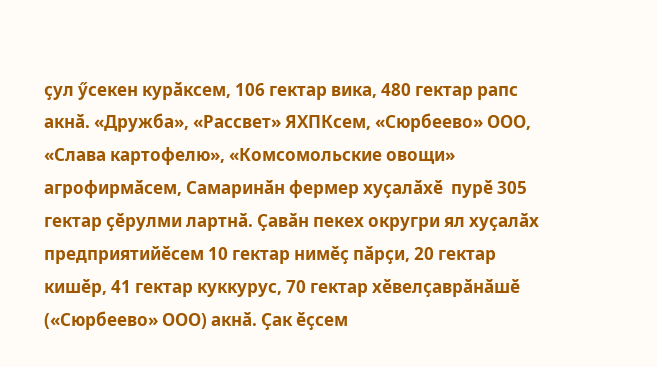ҫул ӳсекен курӑксем, 106 гектар вика, 480 гектар рапс акнӑ. «Дружба», «Рассвет» ЯХПКсем, «Сюрбеево» ООО, «Слава картофелю», «Комсомольские овощи» агрофирмӑсем, Самаринӑн фермер хуҫалӑхӗ  пурӗ 305 гектар ҫӗрулми лартнӑ. Ҫавӑн пекех округри ял хуҫалӑх предприятийӗсем 10 гектар нимӗҫ пӑрҫи, 20 гектар кишӗр, 41 гектар куккурус, 70 гектар хӗвелҫаврӑнӑшӗ («Сюрбеево» ООО) акнӑ. Ҫак ӗҫсем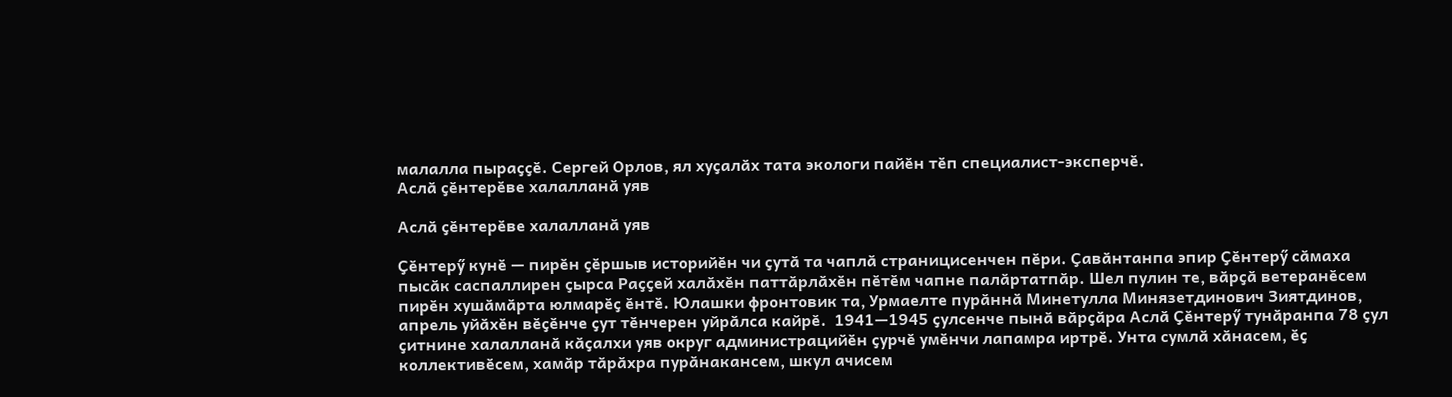малалла пыраҫҫӗ. Сергей Орлов, ял хуҫалӑх тата экологи пайӗн тӗп специалист-эксперчӗ.
Аслӑ ҫӗнтерӗве халалланӑ уяв

Аслӑ ҫӗнтерӗве халалланӑ уяв

Ҫӗнтерӳ кунӗ — пирӗн ҫӗршыв историйӗн чи ҫутӑ та чаплӑ страницисенчен пӗри. Ҫавӑнтанпа эпир Ҫӗнтерӳ сӑмаха пысӑк саспаллирен ҫырса Раҫҫей халӑхӗн паттӑрлӑхӗн пӗтӗм чапне палӑртатпӑр. Шел пулин те, вӑрҫӑ ветеранӗсем пирӗн хушӑмӑрта юлмарӗҫ ӗнтӗ. Юлашки фронтовик та, Урмаелте пурӑннӑ Минетулла Минязетдинович Зиятдинов, апрель уйӑхӗн вӗҫӗнче ҫут тӗнчерен уйрӑлса кайрӗ.  1941—1945 ҫулсенче пынӑ вӑрҫӑра Аслӑ Ҫӗнтерӳ тунӑранпа 78 ҫул ҫитнине халалланӑ кӑҫалхи уяв округ администрацийӗн ҫурчӗ умӗнчи лапамра иртрӗ. Унта сумлӑ хӑнасем, ӗҫ коллективӗсем, хамӑр тӑрӑхра пурӑнакансем, шкул ачисем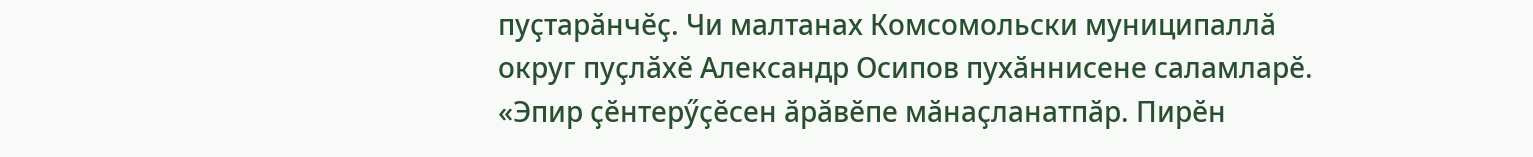пуҫтарӑнчӗҫ. Чи малтанах Комсомольски муниципаллӑ округ пуҫлӑхӗ Александр Осипов пухӑннисене саламларӗ. «Эпир ҫӗнтерӳҫӗсен ӑрӑвӗпе мӑнаҫланатпӑр. Пирӗн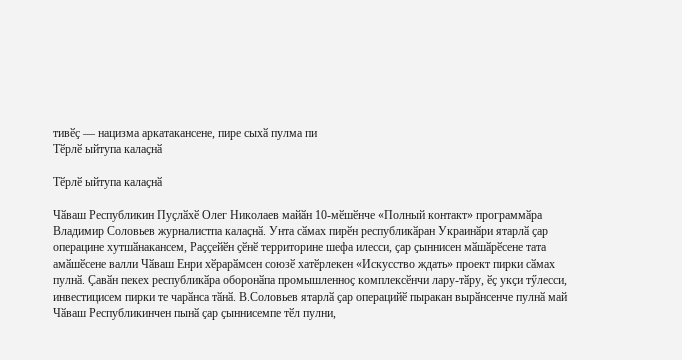тивӗҫ — нацизма аркатакансене, пире сыхӑ пулма пи
Тӗрлӗ ыйтупа калаҫнӑ

Тӗрлӗ ыйтупа калаҫнӑ

Чӑваш Республикин Пуҫлӑхӗ Олег Николаев майӑн 10-мӗшӗнче «Полный контакт» программӑра Владимир Соловьев журналистпа калаҫнӑ. Унта сӑмах пирӗн республикӑран Украинӑри ятарлӑ ҫар операцине хутшӑнакансем, Раҫҫейӗн ҫӗнӗ территорине шефа илесси, ҫар ҫыннисен мӑшӑрӗсене тата амӑшӗсене валли Чӑваш Енри хӗрарӑмсен союзӗ хатӗрлекен «Искусство ждать» проект пирки сӑмах пулнӑ. Ҫавӑн пекех республикӑра оборонӑпа промышленноҫ комплексӗнчи лару-тӑру, ӗҫ укҫи тӳлесси, инвестицисем пирки те чарӑнса тӑнӑ. В.Соловьев ятарлӑ ҫар операцийӗ пыракан вырӑнсенче пулнӑ май Чӑваш Республикинчен пынӑ ҫар ҫыннисемпе тӗл пулни,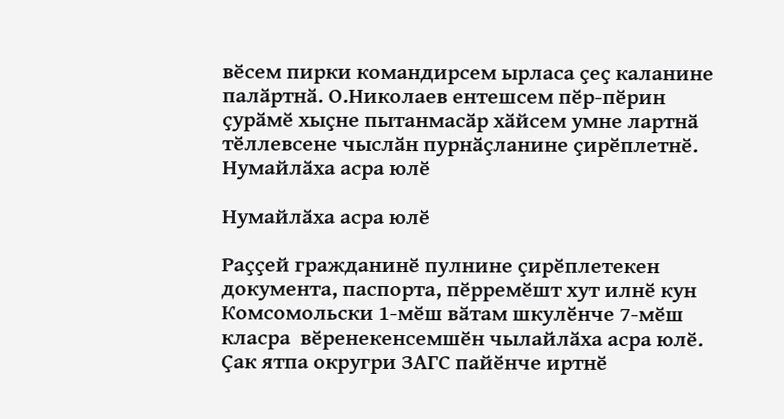вӗсем пирки командирсем ырласа ҫеҫ каланине палӑртнӑ. О.Николаев ентешсем пӗр-пӗрин ҫурӑмӗ хыҫне пытанмасӑр хӑйсем умне лартнӑ тӗллевсене чыслӑн пурнӑҫланине ҫирӗплетнӗ.
Нумайлӑха асра юлӗ

Нумайлӑха асра юлӗ

Раҫҫей гражданинӗ пулнине ҫирӗплетекен документа, паспорта, пӗрремӗшт хут илнӗ кун Комсомольски 1-мӗш вӑтам шкулӗнче 7-мӗш класра  вӗренекенсемшӗн чылайлӑха асра юлӗ. Ҫак ятпа округри ЗАГС пайӗнче иртнӗ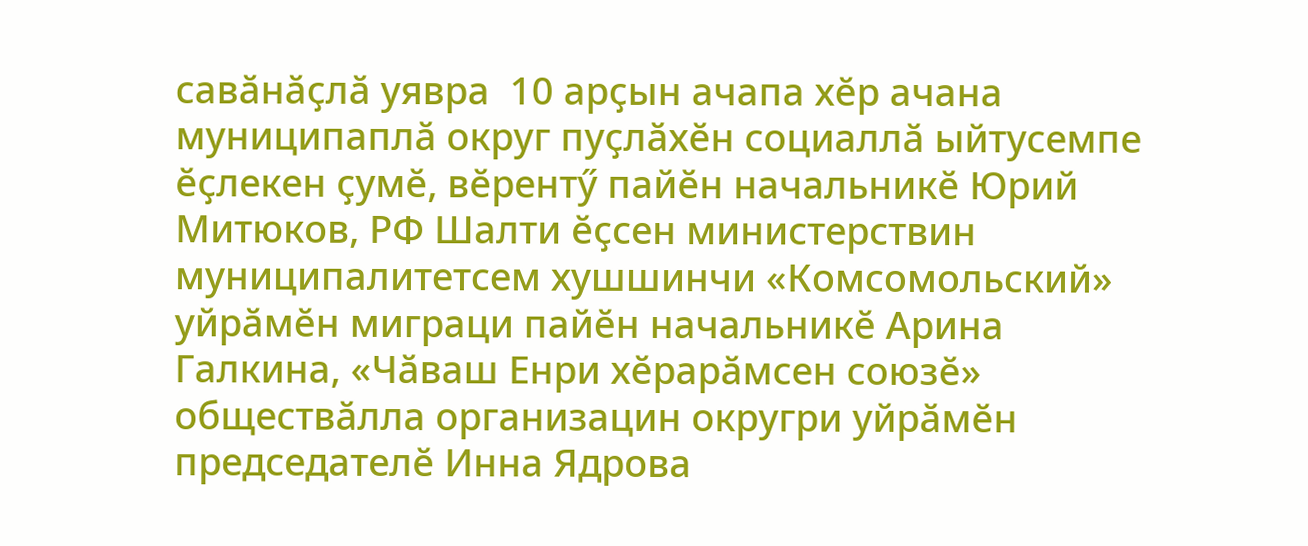савӑнӑҫлӑ уявра  10 арҫын ачапа хӗр ачана муниципаплӑ округ пуҫлӑхӗн социаллӑ ыйтусемпе ӗҫлекен ҫумӗ, вӗрентӳ пайӗн начальникӗ Юрий Митюков, РФ Шалти ӗҫсен министерствин муниципалитетсем хушшинчи «Комсомольский» уйрӑмӗн миграци пайӗн начальникӗ Арина Галкина, «Чӑваш Енри хӗрарӑмсен союзӗ» обществӑлла организацин округри уйрӑмӗн председателӗ Инна Ядрова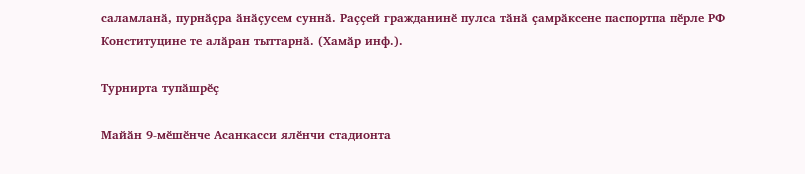саламланӑ, пурнӑҫра ӑнӑҫусем суннӑ. Раҫҫей гражданинӗ пулса тӑнӑ ҫамрӑксене паспортпа пӗрле РФ Конституцине те алӑран тыттарнӑ. (Хамӑр инф.).

Турнирта тупӑшрӗҫ

Майӑн 9-мӗшӗнче Асанкасси ялӗнчи стадионта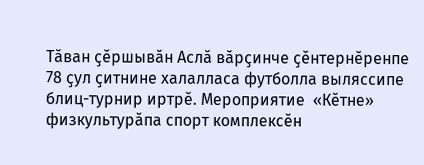Тӑван ҫӗршывӑн Аслӑ вӑрҫинче ҫӗнтернӗренпе 78 ҫул ҫитнине халалласа футболла выляссипе блиц-турнир иртрӗ. Мероприятие  «Кӗтне» физкультурӑпа спорт комплексӗн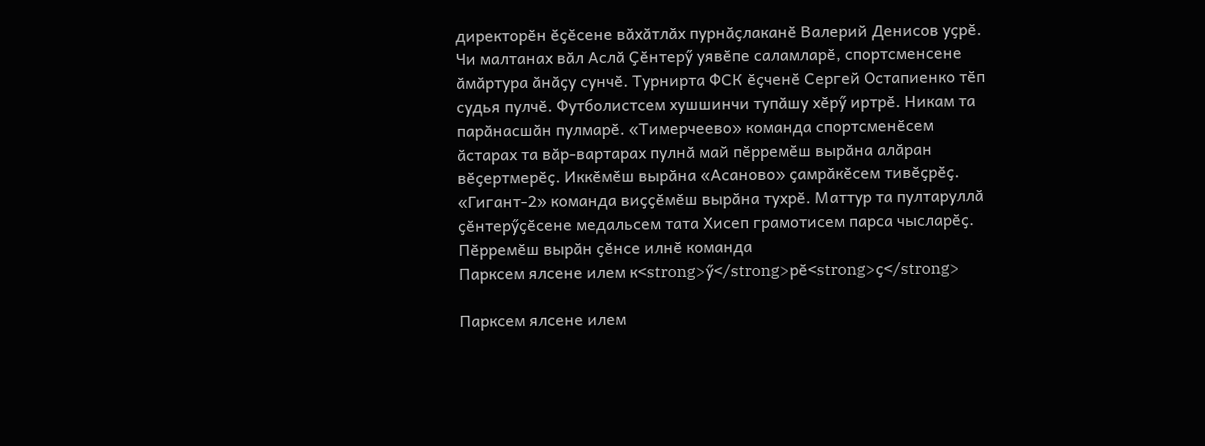директорӗн ӗҫӗсене вӑхӑтлӑх пурнӑҫлаканӗ Валерий Денисов уҫрӗ. Чи малтанах вӑл Аслӑ Ҫӗнтерӳ уявӗпе саламларӗ, спортсменсене ӑмӑртура ӑнӑҫу сунчӗ. Турнирта ФСК ӗҫченӗ Сергей Остапиенко тӗп судья пулчӗ. Футболистсем хушшинчи тупӑшу хӗрӳ иртрӗ. Никам та парӑнасшӑн пулмарӗ. «Тимерчеево» команда спортсменӗсем ӑстарах та вӑр-вартарах пулнӑ май пӗрремӗш вырӑна алӑран вӗҫертмерӗҫ. Иккӗмӗш вырӑна «Асаново» ҫамрӑкӗсем тивӗҫрӗҫ. «Гигант-2» команда виҫҫӗмӗш вырӑна тухрӗ. Маттур та пултаруллӑ ҫӗнтерӳҫӗсене медальсем тата Хисеп грамотисем парса чысларӗҫ. Пӗрремӗш вырӑн ҫӗнсе илнӗ команда
Парксем ялсене илем к<strong>ӳ</strong>рӗ<strong>ҫ</strong>

Парксем ялсене илем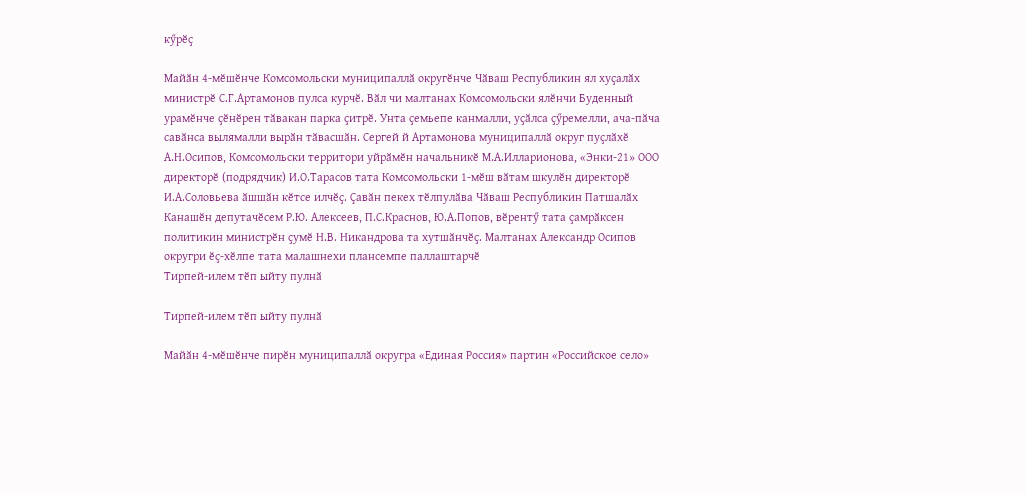кӳрӗҫ

Майӑн 4-мӗшӗнче Комсомольски муниципаллӑ округӗнче Чӑваш Республикин ял хуҫалӑх министрӗ С.Г.Артамонов пулса курчӗ. Вӑл чи малтанах Комсомольски ялӗнчи Буденный урамӗнче ҫӗнӗрен тӑвакан парка ҫитрӗ. Унта ҫемьепе канмалли, уҫӑлса ҫӳремелли, ача-пӑча савӑнса вылямалли вырӑн тӑвасшӑн. Сергей й Артамонова муниципаллӑ округ пуҫлӑхӗ А.Н.Осипов, Комсомольски территори уйрӑмӗн начальникӗ М.А.Илларионова, «Энки-21» ООО директорӗ (подрядчик) И.О.Тарасов тата Комсомольски 1-мӗш вӑтам шкулӗн директорӗ И.А.Соловьева ӑшшӑн кӗтсе илчӗҫ. Ҫавӑн пекех тӗлпулӑва Чӑваш Республикин Патшалӑх Канашӗн депутачӗсем Р.Ю. Алексеев, П.С.Краснов, Ю.А.Попов, вӗрентӳ тата ҫамрӑксен политикин министрӗн ҫумӗ Н.В. Никандрова та хутшӑнчӗҫ. Малтанах Александр Осипов округри ӗҫ-хӗлпе тата малашнехи плансемпе паллаштарчӗ
Тирпей-илем тӗп ыйту пулнӑ

Тирпей-илем тӗп ыйту пулнӑ

Майӑн 4-мӗшӗнче пирӗн муниципаллӑ округра «Единая Россия» партин «Российское село»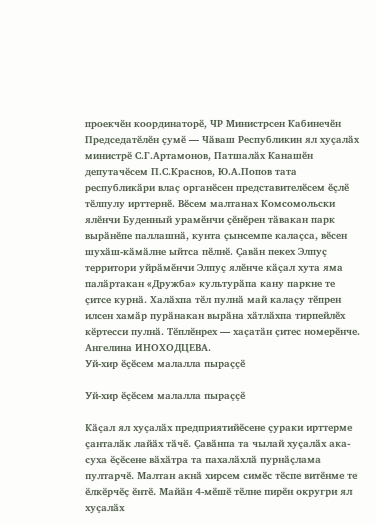проекчӗн координаторӗ, ЧР Министрсен Кабинечӗн Председатӗлӗн ҫумӗ — Чӑваш Республикин ял хуҫалӑх министрӗ С.Г.Артамонов, Патшалӑх Канашӗн депутачӗсем П.С.Краснов, Ю.А.Попов тата республикӑри влаҫ органӗсен представителӗсем ӗҫлӗ тӗлпулу ирттернӗ. Вӗсем малтанах Комсомольски ялӗнчи Буденный урамӗнчи ҫӗнӗрен тӑвакан парк вырӑнӗпе паллашнӑ, кунта ҫынсемпе калаҫса, вӗсен шухӑш-кӑмӑлне ыйтса пӗлнӗ. Ҫавӑн пекех Элпуҫ территори уйрӑмӗнчи Элпуҫ ялӗнче кӑҫал хута яма палӑртакан «Дружба» культурӑпа кану паркне те ҫитсе курнӑ. Халӑхпа тӗл пулнӑ май калаҫу тӗпрен илсен хамӑр пурӑнакан вырӑна хӑтлӑхпа тирпейлӗх кӗртесси пулнӑ. Тӗплӗнрех — хаҫатӑн ҫитес номерӗнче. Ангелина ИНОХОДЦЕВА.
Уй-хир ӗҫӗсем малалла пыраҫҫӗ

Уй-хир ӗҫӗсем малалла пыраҫҫӗ

Кӑҫал ял хуҫалӑх предприятийӗсене ҫураки ирттерме ҫанталӑк лайӑх тӑчӗ. Ҫавӑнпа та чылай хуҫалӑх ака-суха ӗҫӗсене вӑхӑтра та пахалӑхлӑ пурнӑҫлама пултарчӗ. Малтан акнӑ хирсем симӗс тӗспе витӗнме те ӗлкӗрчӗҫ ӗнтӗ. Майӑн 4-мӗшӗ тӗлне пирӗн округри ял хуҫалӑх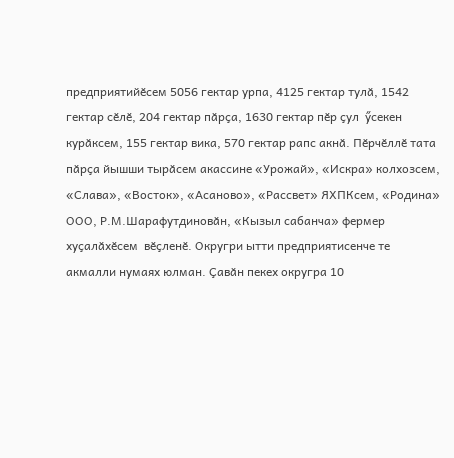предприятийӗсем 5056 гектар урпа, 4125 гектар тулӑ, 1542 гектар сӗлӗ, 204 гектар пӑрҫа, 1630 гектар пӗр ҫул  ӳсекен курӑксем, 155 гектар вика, 570 гектар рапс акнӑ. Пӗрчӗллӗ тата пӑрҫа йышши тырӑсем акассине «Урожай», «Искра» колхозсем, «Слава», «Восток», «Асаново», «Рассвет» ЯХПКсем, «Родина» ООО, Р.М.Шарафутдиновӑн, «Кызыл сабанча» фермер хуҫалӑхӗсем  вӗҫленӗ. Округри ытти предприятисенче те акмалли нумаях юлман. Ҫавӑн пекех округра 10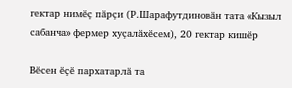гектар нимӗҫ пӑрҫи (Р.Шарафутдиновӑн тата «Кызыл сабанча» фермер хуҫалӑхӗсем), 20 гектар кишӗр

Вӗсен ӗҫӗ пархатарлӑ та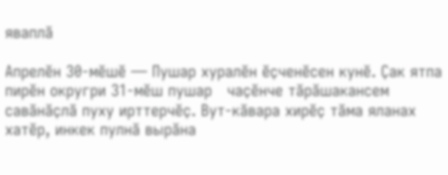яваплӑ

Апрелӗн 30-мӗшӗ — Пушар хуралӗн ӗҫченӗсен кунӗ. Ҫак ятпа пирӗн округри 31-мӗш пушар   чаҫӗнче тӑрӑшакансем савӑнӑҫлӑ пуху ирттерчӗҫ. Вут-кӑвара хирӗҫ тӑма яланах хатӗр, инкек пулнӑ вырӑна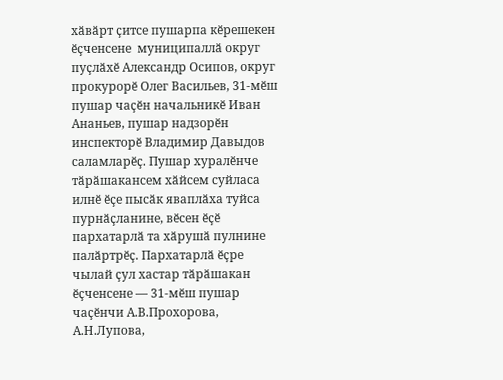хӑвӑрт ҫитсе пушарпа кӗрешекен ӗҫченсене  муниципаллӑ округ пуҫлӑхӗ Александр Осипов, округ прокурорӗ Олег Васильев, 31-мӗш пушар чаҫӗн начальникӗ Иван Ананьев, пушар надзорӗн инспекторӗ Владимир Давыдов саламларӗҫ. Пушар хуралӗнче тӑрӑшакансем хӑйсем суйласа илнӗ ӗҫе пысӑк яваплӑха туйса пурнӑҫланине, вӗсен ӗҫӗ пархатарлӑ та хӑрушӑ пулнине палӑртрӗҫ. Пархатарлӑ ӗҫре чылай ҫул хастар тӑрӑшакан ӗҫченсене — 31-мӗш пушар чаҫӗнчи А.В.Прохорова, А.Н.Лупова,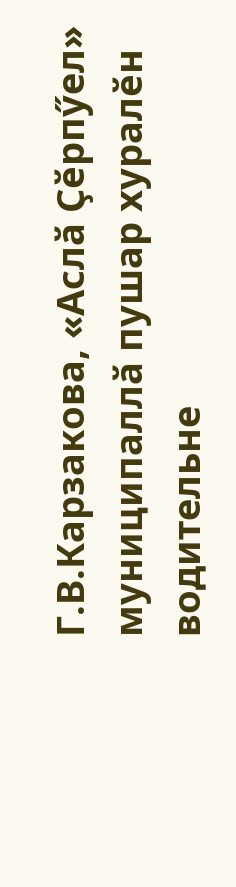Г.В.Карзакова, «Аслӑ Ҫӗрпӳел» муниципаллӑ пушар хуралӗн водительне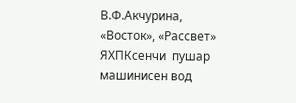В.Ф.Акчурина, «Восток», «Рассвет» ЯХПКсенчи  пушар машинисен вод